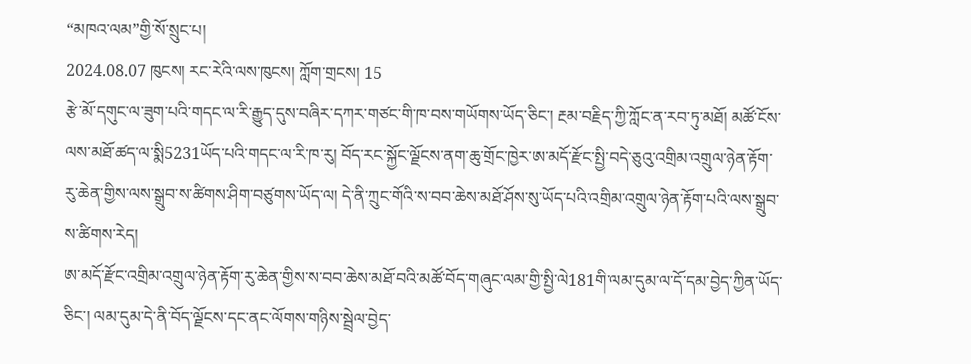“མཁའ་ལམ”གྱི་སོ་སྲུང་པ།
2024.08.07 ཁུངས། རང་རེའི་ལས་ཁུངས། ཀློག་གྲངས། 15
རྩེ་མོ་དགུང་ལ་ཟུག་པའི་གདང་ལ་རི་རྒྱུད་དུས་བཞིར་དཀར་གཙང་གི་ཁ་བས་གཡོགས་ཡོད་ཅིང་། རྔམ་བརྗིད་ཀྱི་ཀློང་ན་རབ་ཏུ་མཐོ། མཚོ་ངོས་ལས་མཐོ་ཚད་ལ་སྨི5231ཡོད་པའི་གདང་ལ་རི་ཁ་རུ། བོད་རང་སྐྱོང་ལྗོངས་ནག་ཆུ་གྲོང་ཁྱེར་ཨ་མདོ་རྫོང་སྤྱི་བདེ་ཅུའུ་འགྲིམ་འགྲུལ་ཉེན་རྟོག་རུ་ཆེན་གྱིས་ལས་སྒྲུབ་ས་ཚིགས་ཤིག་བཙུགས་ཡོད་ལ། དེ་ནི་ཀྲུང་གོའི་ས་བབ་ཆེས་མཐོ་ཤོས་སུ་ཡོད་པའི་འགྲིམ་འགྲུལ་ཉེན་རྟོག་པའི་ལས་སྒྲུབ་ས་ཚིགས་རེད།
ཨ་མདོ་རྫོང་འགྲིམ་འགྲུལ་ཉེན་རྟོག་རུ་ཆེན་གྱིས་ས་བབ་ཆེས་མཐོ་བའི་མཚོ་བོད་གཞུང་ལམ་གྱི་སྤྱི་ལེ181གི་ལམ་དུམ་ལ་དོ་དམ་བྱེད་ཀྱིན་ཡོད་ཅིང་། ལམ་དུམ་དེ་ནི་བོད་ལྗོངས་དང་ནང་ལོགས་གཉིས་སྦྲེལ་བྱེད་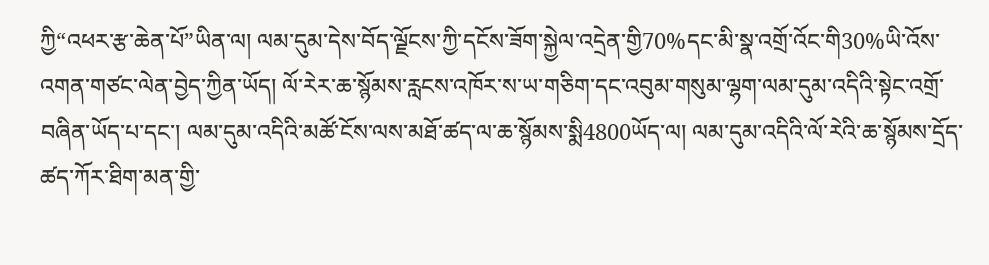ཀྱི“འཕར་རྩ་ཆེན་པོ”ཡིན་ལ། ལམ་དུམ་དེས་བོད་ལྗོངས་ཀྱི་དངོས་ཟོག་སྐྱེལ་འདྲེན་གྱི70%དང་མི་སྣ་འགྲོ་འོང་གི30%ཡི་འོས་འགན་གཙང་ལེན་བྱེད་ཀྱིན་ཡོད། ལོ་རེར་ཆ་སྙོམས་རླངས་འཁོར་ས་ཡ་གཅིག་དང་འབུམ་གསུམ་ལྷག་ལམ་དུམ་འདིའི་སྟེང་འགྲོ་བཞིན་ཡོད་པ་དང་། ལམ་དུམ་འདིའི་མཚོ་ངོས་ལས་མཐོ་ཚད་ལ་ཆ་སྙོམས་སྨི4800ཡོད་ལ། ལམ་དུམ་འདིའི་ལོ་རེའི་ཆ་སྙོམས་དྲོད་ཚད་ཀོར་ཐིག་མན་གྱི་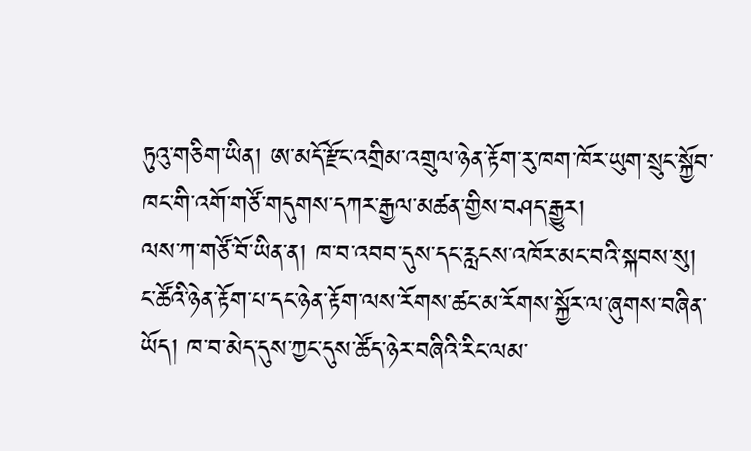ཏུའུ་གཅིག་ཡིན། ཨ་མདོ་རྫོང་འགྲིམ་འགྲུལ་ཉེན་རྟོག་རུ་ཁག་ཁོར་ཡུག་སྲུང་སྐྱོབ་ཁང་གི་འགོ་གཙོ་གདུགས་དཀར་རྒྱལ་མཚན་གྱིས་བཤད་རྒྱུར།
ལས་ཀ་གཙོ་བོ་ཡིན་ན། ཁ་བ་འབབ་དུས་དང་རླངས་འཁོར་མང་བའི་སྐབས་སུ། ང་ཚོའི་ཉེན་རྟོག་པ་དང་ཉེན་རྟོག་ལས་རོགས་ཚང་མ་རོགས་སྐྱོར་ལ་ཞུགས་བཞིན་ཡོད། ཁ་བ་མེད་དུས་ཀྱང་དུས་ཚོད་ཉེར་བཞིའི་རིང་ལམ་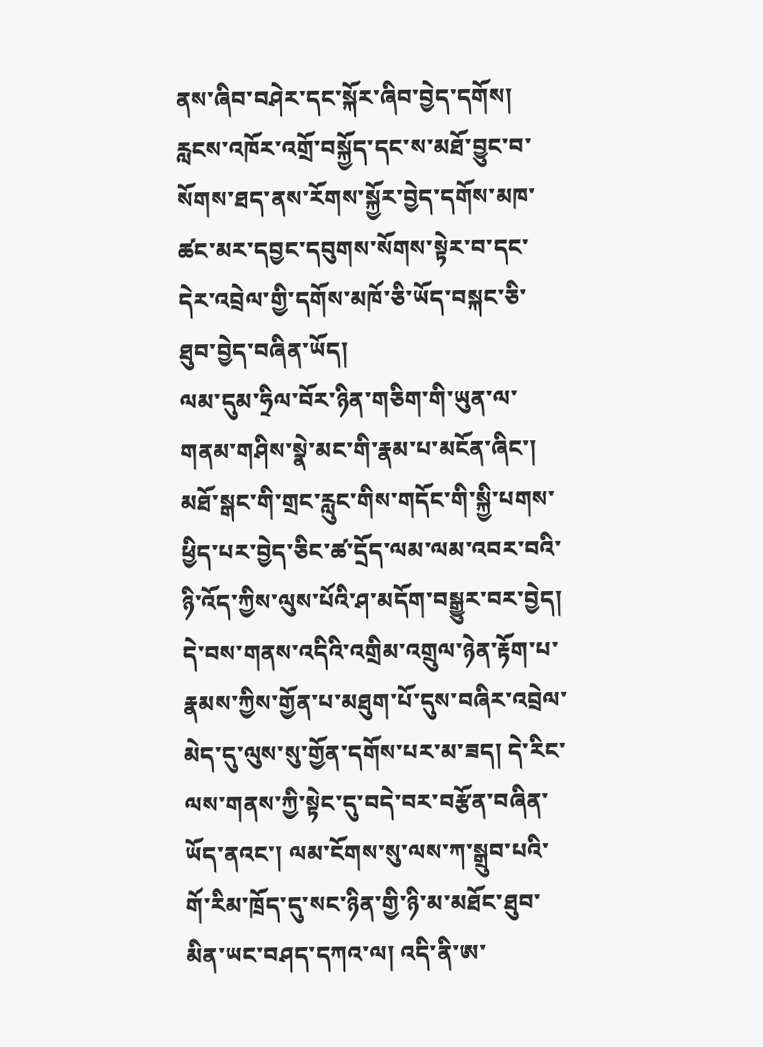ནས་ཞིབ་བཤེར་དང་སྐོར་ཞིབ་བྱེད་དགོས།  རླངས་འཁོར་འགྲོ་བསྐྱོད་དང་ས་མཐོ་བྱུང་བ་སོགས་ཐད་ནས་རོགས་སྐྱོར་བྱེད་དགོས་མཁ་ཚང་མར་དབྱང་དབུགས་སོགས་སྟེར་བ་དང་དེར་འབྲེལ་གྱི་དགོས་མཁོ་ཅི་ཡོད་བསྐང་ཅི་ཐུབ་བྱེད་བཞིན་ཡོད།
ལམ་དུམ་ཧྲིལ་བོར་ཉིན་གཅིག་གི་ཡུན་ལ་གནམ་གཤིས་སྣེ་མང་གི་རྣམ་པ་མངོན་ཞིང་། མཐོ་སྒང་གི་གྲང་རླུང་གིས་གདོང་གི་སྐྱི་པགས་ཕྱིད་པར་བྱེད་ཅིང་ཚ་དྲོད་ལམ་ལམ་འབར་བའི་ཉི་འོད་ཀྱིས་ལུས་པོའི་ཤ་མདོག་བསྒྱུར་བར་བྱེད། དེ་བས་གནས་འདིའི་འགྲིམ་འགྲུལ་ཉེན་རྟོག་པ་རྣམས་ཀྱིས་གྱོན་པ་མཐུག་པོ་དུས་བཞིར་འབྲེལ་མེད་དུ་ལུས་སུ་གྱོན་དགོས་པར་མ་ཟད། དེ་རིང་ལས་གནས་ཀྱི་སྟེང་དུ་བདེ་བར་བརྩོན་བཞིན་ཡོད་ནའང་། ལམ་ངོགས་སུ་ལས་ཀ་སྒྲུབ་པའི་གོ་རིམ་ཁྲོད་དུ་སང་ཉིན་གྱི་ཉི་མ་མཐོང་ཐུབ་མིན་ཡང་བཤད་དཀའ་ལ། འདི་ནི་ཨ་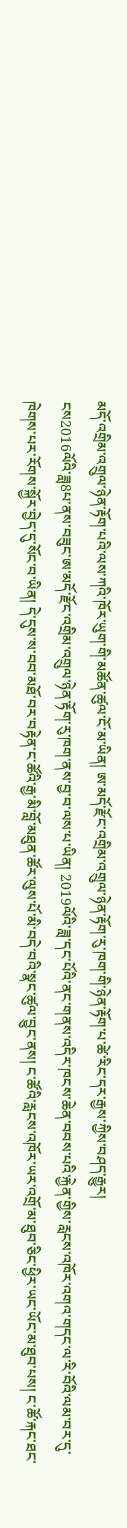མདོ་འགྲིམ་འགྲུལ་ཉེན་རྟོག་པའི་ལས་ཀའི་ཁོར་ཡུག་གི་མཚོན་ཚུལ་ངོ་མ་ཡིན། ཨ་མདོ་རྫོང་འགྲིམ་འགྲུལ་ཉེན་རྟོག་རུ་ཁག་གི་ཉེན་རྟོག་པ་ཚེ་རིང་དར་རྒྱས་ཀྱིས་བཤད་རྒྱུར།
ངས2016ལོའི་ཟླ8པ་ནས་བཟུང་ཨ་མདོ་རྫོང་འགྲིམ་འགྲུལ་ཉེན་རྟོག་རུ་ཁག་ནས་བྱ་བ་ལས་པ་ཡིན། 2019ལོའི་ཟླ་དང་པོའི་ནང་གནས་འདིར་ཁངས་ཆེན་བབས་པའི་རྐྱེན་གྱིས་རླངས་འཁོར་འགའ་གདང་ལ་རི་བོའི་ལམ་བར་དུ་ཁེགས་པར་རོགས་སྐྱོར་བྱེད་དུ་སོང་བ་ཡིན། དེ་དུས་ས་བབ་མཐོ་བར་བརྟེན་ང་ཚོའི་རྒྱ་མི་བློ་མཐུན་ཚོར་ལུས་པོ་མི་བདེ་བའི་སྣང་ཚུལ་བྱུང་ནས། ང་ཚོའི་རླངས་འཁོར་ཡར་འགྲོ་མ་ཐུབ་ཅིང་ཕྱིར་ཡང་ཡོང་མ་ཐུབ་པས། ང་ཚོ་རྐང་ཐང་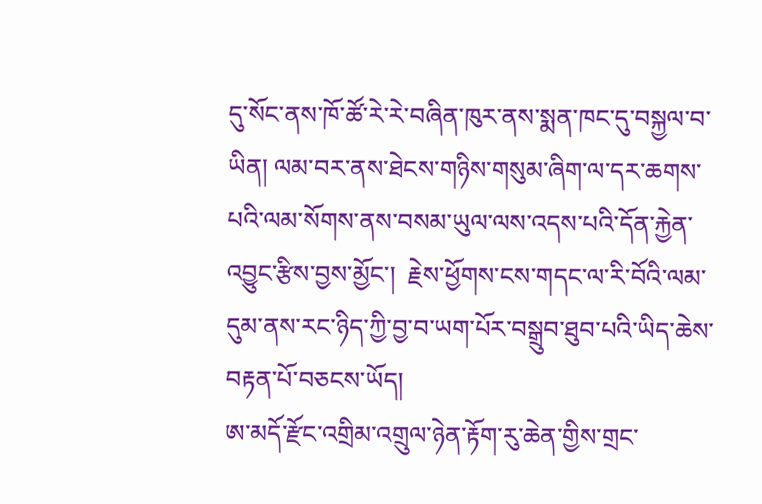དུ་སོང་ནས་ཁོ་ཚོ་རེ་རེ་བཞིན་ཁུར་ནས་སྨན་ཁང་དུ་བསྐྱལ་བ་ཡིན། ལམ་བར་ནས་ཐེངས་གཉིས་གསུམ་ཞིག་ལ་དར་ཆགས་པའི་ལམ་སོགས་ནས་བསམ་ཡུལ་ལས་འདས་པའི་དོན་རྐྱེན་འབྱུང་རྩིས་བྱས་མྱོང་།  རྗེས་ཕྱོགས་ངས་གདང་ལ་རི་བོའི་ལམ་དུམ་ནས་རང་ཉིད་ཀྱི་བྱ་བ་ཡག་པོར་བསྒྲུབ་ཐུབ་པའི་ཡིད་ཆེས་བརྟན་པོ་བཅངས་ཡོད།
ཨ་མདོ་རྫོང་འགྲིམ་འགྲུལ་ཉེན་རྟོག་རུ་ཆེན་གྱིས་གྲང་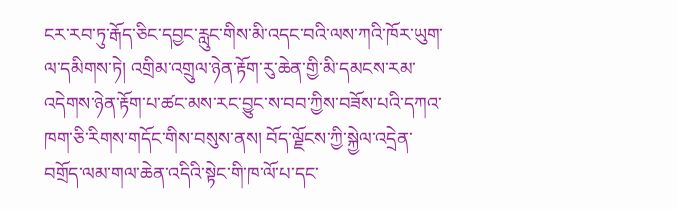ངར་རབ་ཏུ་རྒོད་ཅིང་དབྱང་རླུང་གིས་མི་འདང་བའི་ལས་ཀའི་ཁོར་ཡུག་ལ་དམིགས་ཏེ། འགྲིམ་འགྲུལ་ཉེན་རྟོག་རུ་ཆེན་གྱི་མི་དམངས་རམ་འདེགས་ཉེན་རྟོག་པ་ཚང་མས་རང་བྱུང་ས་བབ་ཀྱིས་བཟོས་པའི་དཀའ་ཁག་ཅི་རིགས་གདོང་གིས་བསུས་ནས། བོད་ལྗོངས་ཀྱི་སྐྱེལ་འདྲེན་བགྲོད་ལམ་གལ་ཆེན་འདིའི་སྟེང་གི་ཁ་ལོ་པ་དང་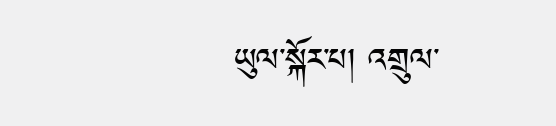ཡུལ་སྐོར་པ། འགྲུལ་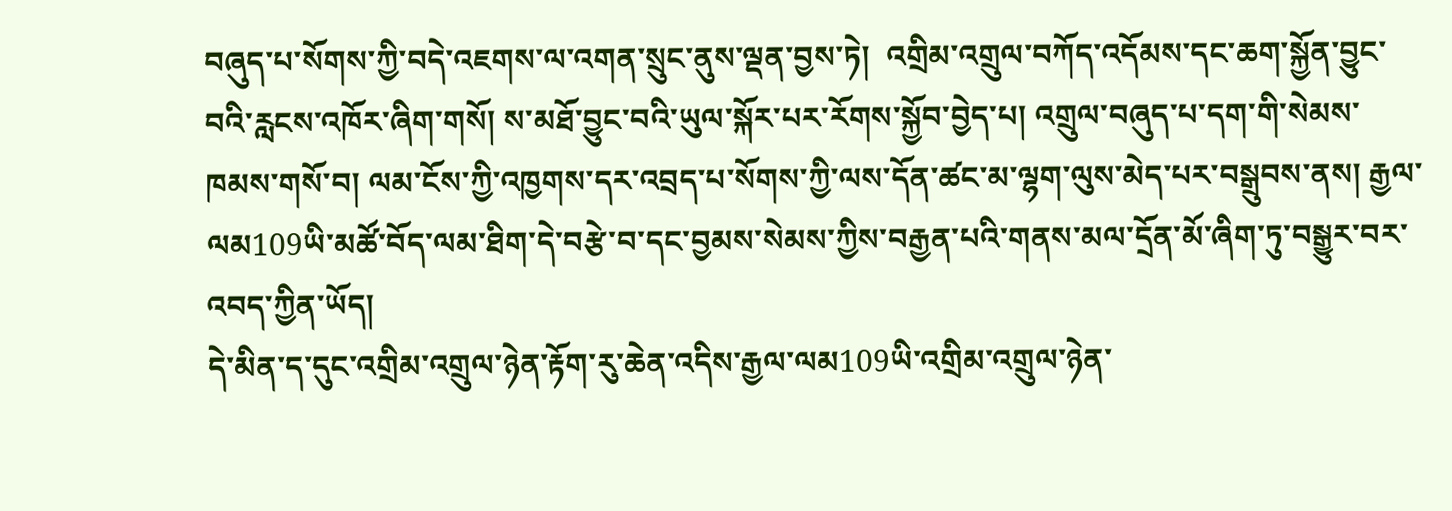བཞུད་པ་སོགས་ཀྱི་བདེ་འཇགས་ལ་འགན་སྲུང་ནུས་ལྡན་བྱས་ཏེ།  འགྲིམ་འགྲུལ་བཀོད་འདོམས་དང་ཆག་སྐྱོན་བྱུང་བའི་རླངས་འཁོར་ཞིག་གསོ། ས་མཐོ་བྱུང་བའི་ཡུལ་སྐོར་པར་རོགས་སྐྱོབ་བྱེད་པ། འགྲུལ་བཞུད་པ་དག་གི་སེམས་ཁམས་གསོ་བ། ལམ་ངོས་ཀྱི་འཁྱགས་དར་འབྲད་པ་སོགས་ཀྱི་ལས་དོན་ཚང་མ་ལྷག་ལུས་མེད་པར་བསྒྲུབས་ནས། རྒྱལ་ལམ109ཡི་མཚོ་བོད་ལམ་ཐིག་དེ་བརྩེ་བ་དང་བྱམས་སེམས་ཀྱིས་བརྒྱན་པའི་གནས་མལ་དྲོན་མོ་ཞིག་ཏུ་བསྒྱུར་བར་འབད་ཀྱིན་ཡོད།
དེ་མིན་ད་དུང་འགྲིམ་འགྲུལ་ཉེན་རྟོག་རུ་ཆེན་འདིས་རྒྱལ་ལམ109ཡི་འགྲིམ་འགྲུལ་ཉེན་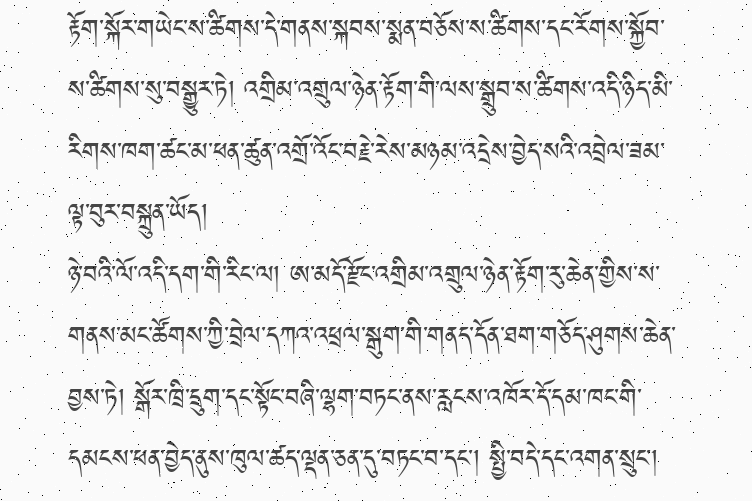རྟོག་སྐོར་གཡེང་ས་ཚིགས་དེ་གནས་སྐབས་སྨན་བཅོས་ས་ཚིགས་དང་རོགས་སྐྱོབ་ས་ཚིགས་སུ་བསྒྱུར་ཏེ། འགྲིམ་འགྲུལ་ཉེན་རྟོག་གི་ལས་སྒྲུབ་ས་ཚིགས་འདི་ཉིད་མི་རིགས་ཁག་ཚང་མ་ཕན་ཚུན་འགྲོ་འོང་བརྗེ་རེས་མཉམ་འདྲེས་བྱེད་སའི་འབྲེལ་ཟམ་ལྟ་བུར་བསྐྲུན་ཡོད།
ཉེ་བའི་ལོ་འདི་དག་གི་རིང་ལ། ཨ་མདོ་རྫོང་འགྲིམ་འགྲུལ་ཉེན་རྟོག་རུ་ཆེན་གྱིས་ས་གནས་མང་ཚོགས་ཀྱི་བྲེལ་དཀའ་འཕྲལ་སྒུག་གི་གནད་དོན་ཐག་གཅོད་ཤུགས་ཆེན་བྱས་ཏེ། སྒོར་ཁྲི་དྲུག་དང་སྟོང་བཞི་ལྷག་བཏང་ནས་རླངས་འཁོར་དོ་དམ་ཁང་གི་དམངས་ཕན་བྱེད་ནུས་ཁུལ་ཚད་ལྡན་ཅན་དུ་བཏང་བ་དང་། སྤྱི་བདེ་དང་འགན་སྲུང་།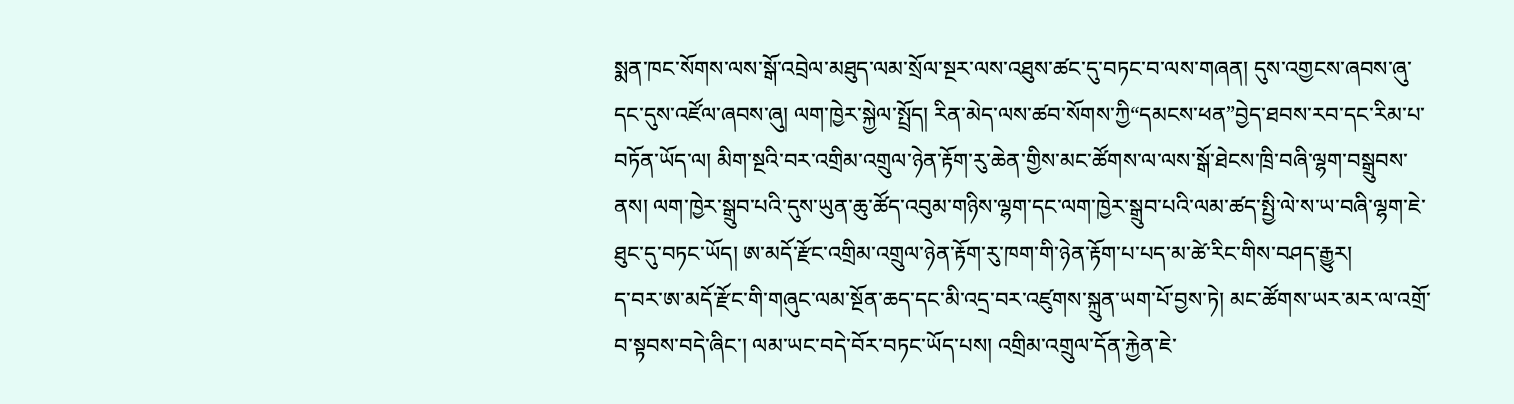སྨན་ཁང་སོགས་ལས་སྒོ་འབྲེལ་མཐུད་ལམ་སྲོལ་སྔར་ལས་འཐུས་ཚང་དུ་བཏང་བ་ལས་གཞན། དུས་འགྱངས་ཞབས་ཞུ་དང་དུས་འཛོལ་ཞབས་ཞུ། ལག་ཁྱེར་སྐྱེལ་སྤྲོད། རིན་མེད་ལས་ཚབ་སོགས་ཀྱི“དམངས་ཕན”བྱེད་ཐབས་རབ་དང་རིམ་པ་བཏོན་ཡོད་ལ། མིག་སྔའི་བར་འགྲིམ་འགྲུལ་ཉེན་རྟོག་རུ་ཆེན་གྱིས་མང་ཚོགས་ལ་ལས་སྒོ་ཐེངས་ཁྲི་བཞི་ལྷག་བསྒྲུབས་ནས། ལག་ཁྱེར་སྒྲུབ་པའི་དུས་ཡུན་ཆུ་ཚོད་འབུམ་གཉིས་ལྷག་དང་ལག་ཁྱེར་སྒྲུབ་པའི་ལམ་ཚད་སྤྱི་ལེ་ས་ཡ་བཞི་ལྷག་ཇེ་ཐུང་དུ་བཏང་ཡོད། ཨ་མདོ་རྫོང་འགྲིམ་འགྲུལ་ཉེན་རྟོག་རུ་ཁག་གི་ཉེན་རྟོག་པ་པད་མ་ཚེ་རིང་གིས་བཤད་རྒྱུར།
ད་བར་ཨ་མདོ་རྫོང་གི་གཞུང་ལམ་སྔོན་ཆད་དང་མི་འདྲ་བར་འཛུགས་སྐྲུན་ཡག་པོ་བྱས་ཏེ། མང་ཚོགས་ཡར་མར་ལ་འགྲོ་བ་སྟབས་བདེ་ཞིང་། ལམ་ཡང་བདེ་བོར་བཏང་ཡོད་པས། འགྲིམ་འགྲུལ་དོན་རྐྱེན་ཇེ་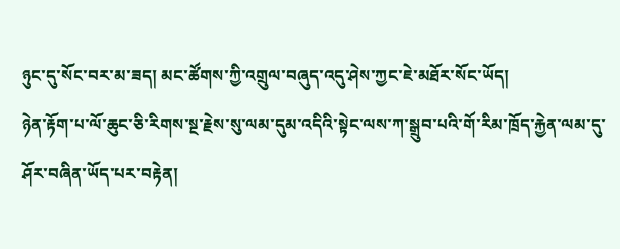ཉུང་དུ་སོང་བར་མ་ཟད། མང་ཚོགས་ཀྱི་འགྲུལ་བཞུད་འདུ་ཤེས་ཀྱང་ཇེ་མཐོར་སོང་ཡོད།
ཉེན་རྟོག་པ་ལོ་ཆུང་ཅི་རིགས་སྔ་རྗེས་སུ་ལམ་དུམ་འདིའི་སྟེང་ལས་ཀ་སྒྲུབ་པའི་གོ་རིམ་ཁྲོད་རྐྱེན་ལམ་དུ་ཤོར་བཞིན་ཡོད་པར་བརྟེན།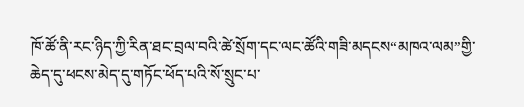ཁོ་ཚོ་ནི་རང་ཉིད་ཀྱི་རིན་ཐང་བྲལ་བའི་ཚེ་སྲོག་དང་ལང་ཚོའི་གཟི་མདངས“མཁའ་ལམ”གྱི་ཆེད་དུ་ཕངས་མེད་དུ་གཏོང་ཕོད་པའི་སོ་སྲུང་པ་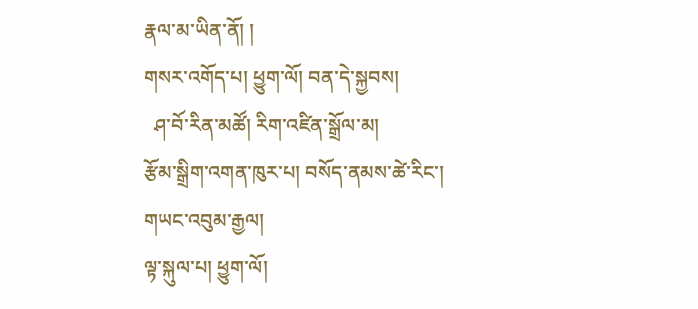རྣལ་མ་ཡིན་ནོ། །
གསར་འགོད་པ། ཕྱུག་ལོ། བན་དེ་སྐྱབས།
  ཤ་བོ་རིན་མཚོ། རིག་འཛིན་སྒྲོལ་མ།
རྩོམ་སྒྲིག་འགན་ཁུར་པ། བསོད་ནམས་ཚེ་རིང་།
གཡང་འབུམ་རྒྱལ།
ལྟ་སྐུལ་པ། ཕྱུག་ལོ།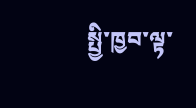སྤྱི་ཁྱབ་ལྟ་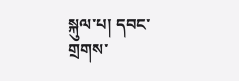སྐུལ་པ། དབང་གྲགས་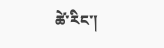ཚེ་རིང་།